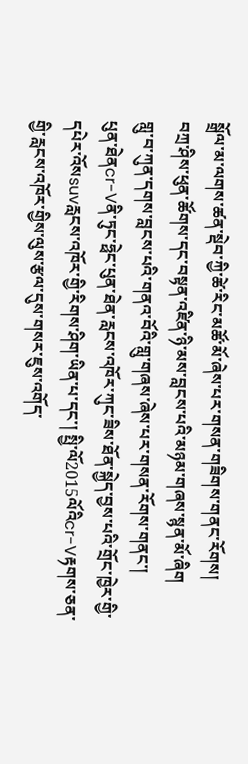སྒྲོལ་མ་ལགས་ཚན་སྡེབ་ཀྱི་ཚེ་རིང་མཚོ་མོ་ཞེས་པར་གསན་གཟིགས་གནང་རོགས།
བཀྲ་ཤིས་ཕུན་ཚོགས་དང་བསྟན་འཛིན་ཉི་མས་བླངས་པའི་མཉམ་གཞས་སྙན་མོ་ཞིག
གླུ་བ་ཀུན་དགས་བླངས་པའི་གནའ་བོའི་གླུ་གཞས་ཞེས་པར་གསན་རོགས་གནང་།
པུན་ཐེནcr-Vནི་ཏུང་ཧྥེང་པུན་ཐེན་རླངས་འཁོར་ཀུང་ཟིས་ཐོན་སྐྱེད་བྱས་པའི་གྲོང་ཁྱེར་གྱི་དཔེར་འོསsuvརླངས་འཁོར་གྱི་རིགས་ཤིག་ཡིན་པ་དང་། སྤྱི་ལོ2015ལོའིcr-Vརྟགས་ཅན་གྱི་རླངས་འཁོར་གྱིས་ལུས་རྩལ་དུས་གསར་ཇུས་འགོད་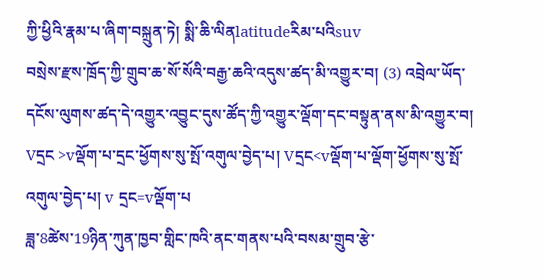ཀྱི་ཕྱིའི་རྣམ་པ་ཞིག་བསྐྲུན་ཏེ། སྨི་ཆི་ལིནlatitudeརིམ་པའིsuv
བསྲེས་རྫས་ཁྲོད་ཀྱི་གྲུབ་ཆ་སོ་སོའི་བརྒྱ་ཆའི་འདུས་ཚད་མི་འགྱུར་བ། (3) འབྲེལ་ཡོད་དངོས་ལུགས་ཚད་དེ་འགྱུར་འབྱུང་དུས་ཚོད་ཀྱི་འགྱུར་ལྡོག་དང་བསྟུན་ནས་མི་འགྱུར་བ། Vདྲང >vལྡོག་པ་དྲང་ཕྱོགས་སུ་སྤོ་འགུལ་བྱེད་པ། Vདྲང<vལྡོག་པ་ལྡོག་ཕྱོགས་སུ་སྤོ་འགུལ་བྱེད་པ། v དྲང=vལྡོག་པ
ཟླ་8ཚེས་19ཉིན་ཀུན་ཁྱབ་གླིང་ཁའི་ནང་གནས་པའི་བསམ་གྲུབ་རྩེ་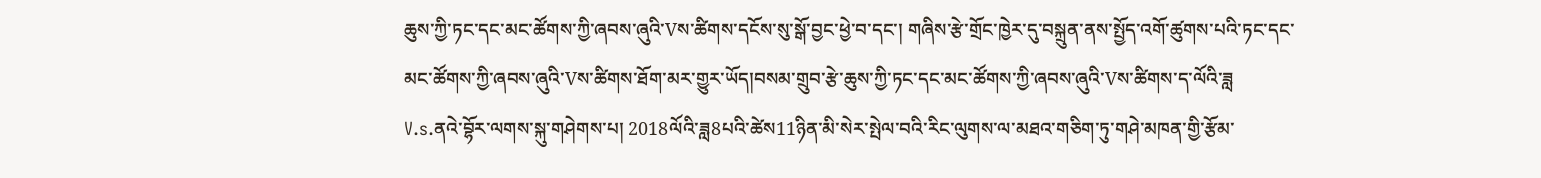ཆུས་ཀྱི་ཏང་དང་མང་ཚོགས་ཀྱི་ཞབས་ཞུའི་Vས་ཚིགས་དངོས་སུ་སྒོ་བྱང་ཕྱེ་བ་དང་། གཞིས་རྩེ་གྲོང་ཁྱེར་དུ་བསྐྲུན་ནས་སྤྱོད་འགོ་ཚུགས་པའི་ཏང་དང་མང་ཚོགས་ཀྱི་ཞབས་ཞུའི་Vས་ཚིགས་ཐོག་མར་གྱུར་ཡོད།བསམ་གྲུབ་རྩེ་ཆུས་ཀྱི་ཏང་དང་མང་ཚོགས་ཀྱི་ཞབས་ཞུའི་Vས་ཚིགས་ད་ལོའི་ཟླ
V.s.ནའེ་བྷོར་ལགས་སྐུ་གཤེགས་པ། 2018ལོའི་ཟླ8པའི་ཚེས11ཉིན་མི་སེར་སྤེལ་བའི་རིང་ལུགས་ལ་མཐའ་གཅིག་ཏུ་གཤེ་མཁན་གྱི་རྩོམ་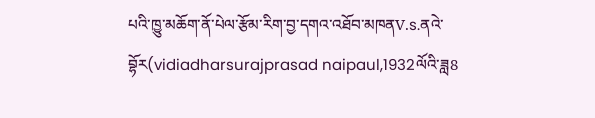པའི་ཁྱུ་མཆོག་ནོ་པེལ་རྩོམ་རིག་བྱ་དགའ་འཐོབ་མཁནV.s.ནའེ་བྷོར(vidiadharsurajprasad naipaul,1932ལོའི་ཟླ8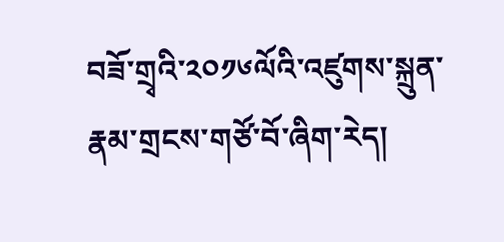བཟོ་གྲྭའི་༢༠༡༦ལོའི་འཛུགས་སྐྲུན་རྣམ་གྲངས་གཙོ་བོ་ཞིག་རེད།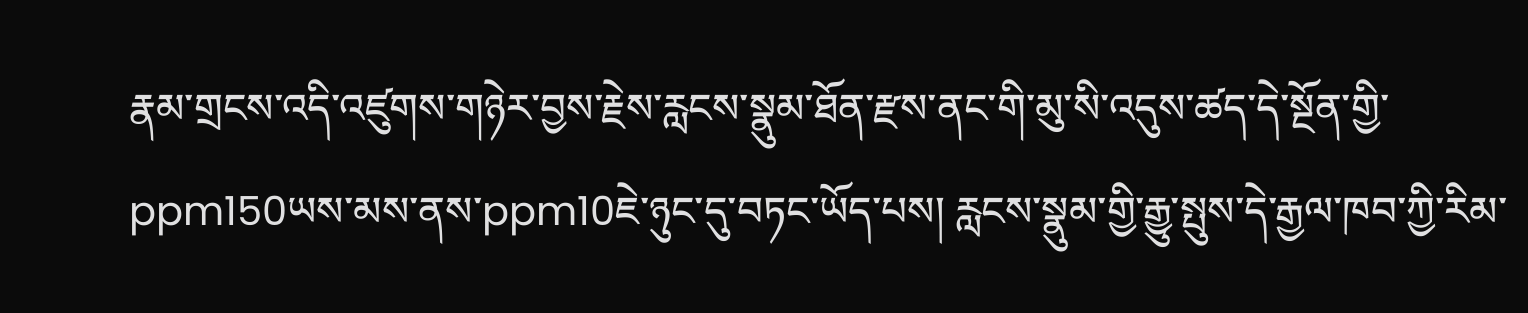རྣམ་གྲངས་འདི་འཛུགས་གཉེར་བྱས་རྗེས་རླངས་སྣུམ་ཐོན་རྫས་ནང་གི་མུ་སི་འདུས་ཚད་དེ་སྔོན་གྱི་ppm150ཡས་མས་ནས་ppm10ཇེ་ཉུང་དུ་བཏང་ཡོད་པས། རླངས་སྣུམ་གྱི་རྒྱུ་སྤུས་དེ་རྒྱལ་ཁབ་ཀྱི་རིམ་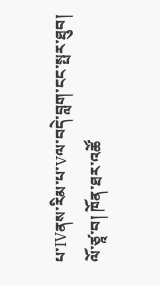པ་Ⅳནས་རིམ་པ་Vལ་བདེ་བླག་ངང་སྤར་ཐུབ། ལོ་ཙཱ་བ། ཁོན་ཐར་འཚོ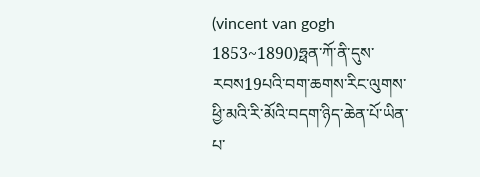(vincent van gogh 1853~1890)ཧྥན་ཀོ་ནི་དུས་རབས19པའི་བག་ཆགས་རིང་ལུགས་ཕྱི་མའི་རི་མོའི་བདག་ཉིད་ཆེན་པོ་ཡིན་པ་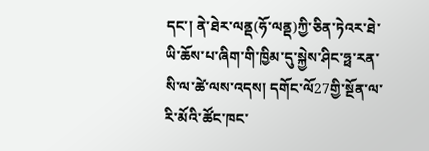དང་། ནེ་ཐེར་ལནྡ(ཧོ་ལནྡ)ཀྱི་ཅིན་ཏེའར་ཐེ་ཡི་ཆོས་པ་ཞིག་གི་ཁྱིམ་དུ་སྐྱེས་ཤིང་ཧྥ་རན་སི་ལ་ཚེ་ལས་འདས། དགོང་ལོ27གྱི་སྔོན་ལ་རི་མོའི་ཚོང་ཁང་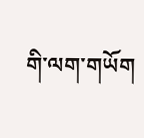གི་ལག་གཡོག